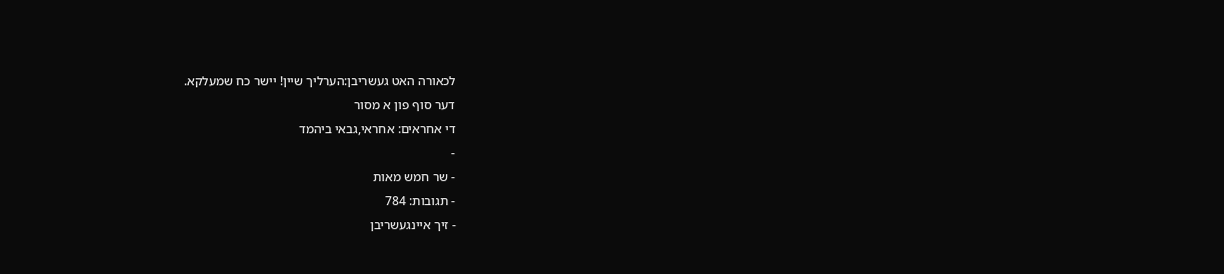לכאורה האט געשריבן:הערליך שיין! יישר כח שמעלקא.
דער סוף פון א מסור
די אחראים: אחראי,גבאי ביהמד
-
- שר חמש מאות
- תגובות: 784
- זיך איינגעשריבן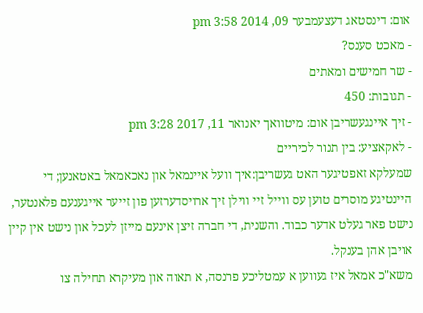אום: דינסטאג דעצעמבער 09, 2014 3:58 pm
- מאכט סענס?
- שר חמישים ומאתים
- תגובות: 450
- זיך איינגעשריבן אום: מיטוואך יאנואר 11, 2017 3:28 pm
- לאקאציע: בין תנור לכיריים
שמעלקא זאפטיגער האט געשריבן:איך וועל איינמאל און נאכאמאל באטאנען; די היינטיגע מוסרים טוען עס ווייל זיי ווילן זיך ארויסדערזען פון זייער אייגענעם פלאנטער, נישט פאר געלט אדער כבוד. והשנית, די חברה זיצן אינעם מייזן לעכל און נישט אין קיין אויבן אהן בענקל.
משא"כ אמאל איז געווען א עמטליכע פרנסה, א תאוה און מעיקרא תחילה צו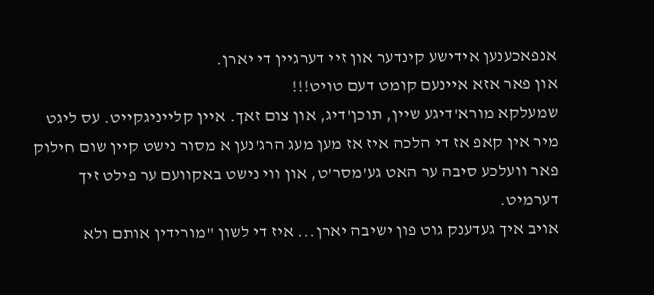אנפאכענען אידישע קינדער און זיי דערגיין די יארן.
און פאר אזא איינעם קומט דעם טויט!!!
שמעלקא מורא'דיגע שיין, תוכן'דיג, און צום זאך. איין קלייניגקייט. עס ליגט מיר אין קאפ אז די הלכה איז אז מען מעג הרג'נען א מסור נישט קיין שום חילוק פאר וועלכע סיבה ער האט גע'מסר'ט, און ווי נישט באקוועם ער פילט זיך דערמיט.
אויב איך געדענק גוט פון ישיבה יארן... איז די לשון "מורידין אותם ולא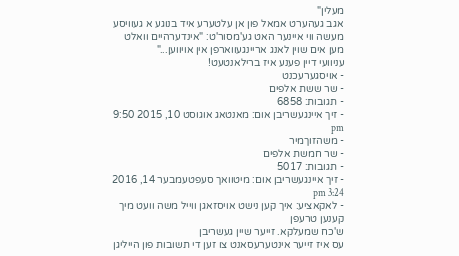מעלין"
אגב געהערט אמאל פון אן עלטערע איד בנוגע א געוויסע מעשה ווי איינער האט גע'מסור'ט: "אינדערהיים וואלט מען אים שוין לאנג אריינגעווארפן אין אויווען..."
עניוועי דיין פענע איז ברילאנטעט!
- אויסגערעכנט
- שר ששת אלפים
- תגובות: 6858
- זיך איינגעשריבן אום: מאנטאג אוגוסט 10, 2015 9:50 pm
- משהזוךמיר
- שר חמשת אלפים
- תגובות: 5017
- זיך איינגעשריבן אום: מיטוואך סעפטעמבער 14, 2016 3:24 pm
- לאקאציע: איך קען נישט אויסזאגן ווייל משה וועט מיך קענען טרעפן
ש'כח שמעלקא. זייער שיין געשריבן
עס איז זייער אינטערעסאנט צו זען די תשובות פון הייליגן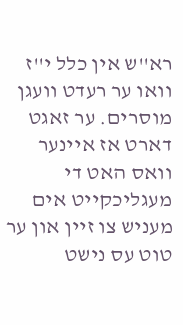רא''ש אין כלל י''ז וואו ער רעדט וועגן מוסרים. ער זאגט דארט אז איינער וואס האט די מעגליכקייט אים מעניש צו זיין און ער טוט עס נישט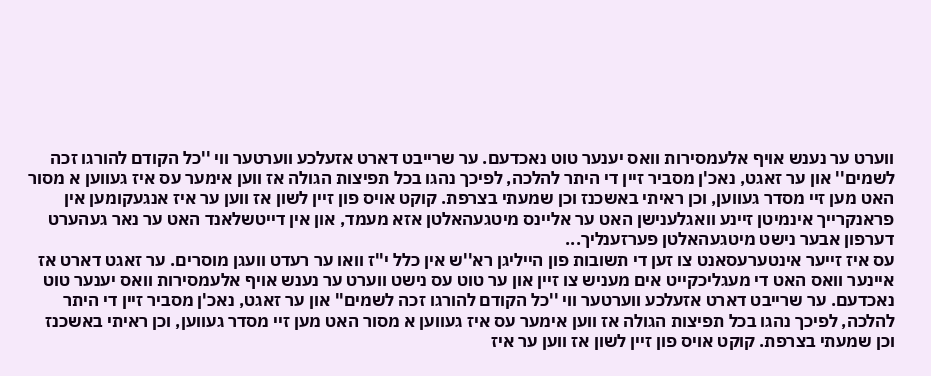ווערט ער נענש אויף אלעמסירות וואס יענער טוט נאכדעם. ער שרייבט דארט אזעלכע ווערטער ווי ''כל הקודם להורגו זכה לשמים'' און ער זאגט, נאכ'ן מסביר זיין די היתר להלכה, לפיכך נהגו בכל תפיצות הגולה אז ווען אימער עס איז געווען א מסור האט מען זיי מסדר געווען, וכן ראיתי באשכנז וכן שמעתי בצרפת. קוקט אויס פון זיין לשון אז ווען ער איז אנגעקומען אין פראנקרייך אינמיטן זיינע וואגלענישן האט ער אליינס מיטגעהאלטן אזא מעמד, און אין דייטשלאנד האט ער נאר געהערט דערפון אבער נישט מיטגעהאלטן פערזענליך...
עס איז זייער אינטערעסאנט צו זען די תשובות פון הייליגן רא''ש אין כלל י''ז וואו ער רעדט וועגן מוסרים. ער זאגט דארט אז איינער וואס האט די מעגליכקייט אים מעניש צו זיין און ער טוט עס נישט ווערט ער נענש אויף אלעמסירות וואס יענער טוט נאכדעם. ער שרייבט דארט אזעלכע ווערטער ווי ''כל הקודם להורגו זכה לשמים'' און ער זאגט, נאכ'ן מסביר זיין די היתר להלכה, לפיכך נהגו בכל תפיצות הגולה אז ווען אימער עס איז געווען א מסור האט מען זיי מסדר געווען, וכן ראיתי באשכנז וכן שמעתי בצרפת. קוקט אויס פון זיין לשון אז ווען ער איז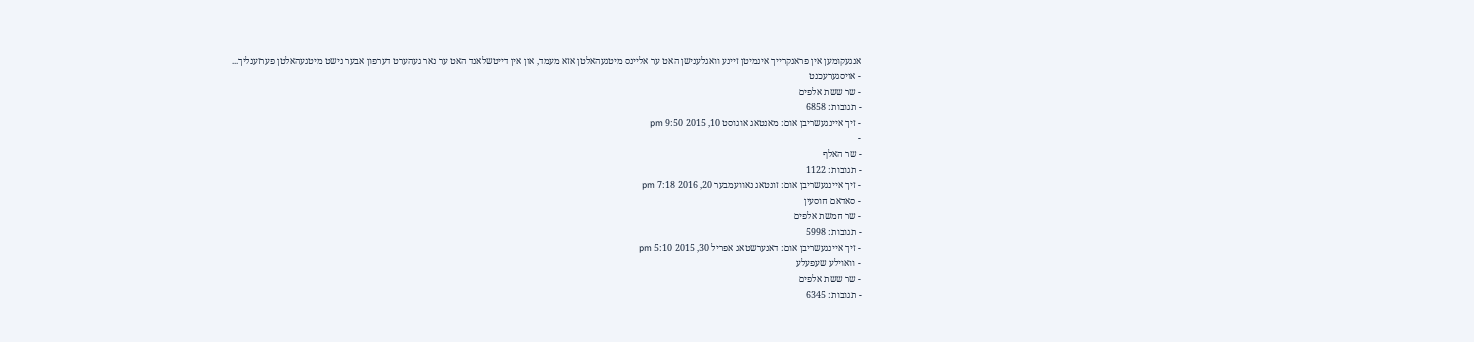אנגעקומען אין פראנקרייך אינמיטן זיינע וואגלענישן האט ער אליינס מיטגעהאלטן אזא מעמד, און אין דייטשלאנד האט ער נאר געהערט דערפון אבער נישט מיטגעהאלטן פערזענליך...
- אויסגערעכנט
- שר ששת אלפים
- תגובות: 6858
- זיך איינגעשריבן אום: מאנטאג אוגוסט 10, 2015 9:50 pm
-
- שר האלף
- תגובות: 1122
- זיך איינגעשריבן אום: זונטאג נאוועמבער 20, 2016 7:18 pm
- סאדאם חוסעין
- שר חמשת אלפים
- תגובות: 5998
- זיך איינגעשריבן אום: דאנערשטאג אפריל 30, 2015 5:10 pm
- וואוילע שעפעלע
- שר ששת אלפים
- תגובות: 6345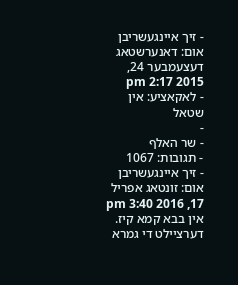- זיך איינגעשריבן אום: דאנערשטאג דעצעמבער 24, 2015 2:17 pm
- לאקאציע: אין שטאל
-
- שר האלף
- תגובות: 1067
- זיך איינגעשריבן אום: זונטאג אפריל 17, 2016 3:40 pm
אין בבא קמא קיז. דערציילט די גמרא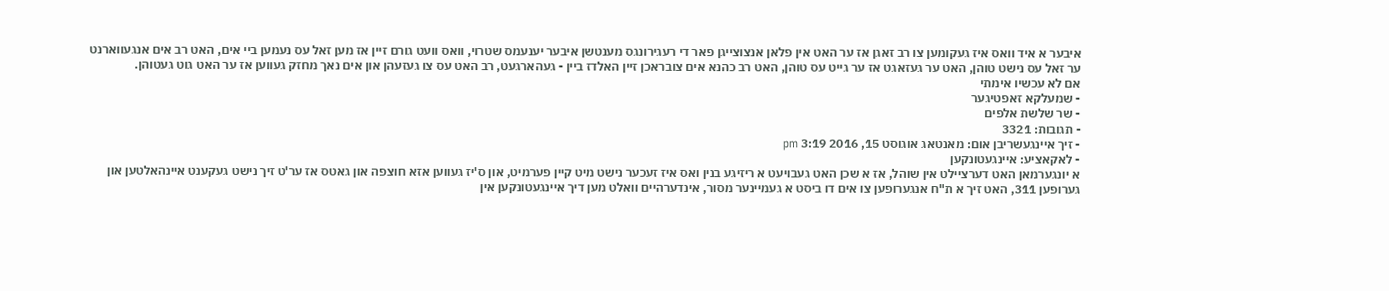איבער א איד וואס איז געקומען צו רב זאגן אז ער האט אין פלאן אנצוצייגן פאר די רעגירונגס מענטשן איבער יענעמס שטרוי, וואס וועט גורם זיין אז מען זאל עס נעמען ביי אים, האט רב אים אנגעווארנט ער זאל עס נישט טוהן, האט ער געזאגט אז ער גייט עס טוהן, האט רב כהנא אים צובראכן זיין האלדז ביין - געהארגעט, רב האט עס צו געזעהן און אים נאך מחזק געווען אז ער האט גוט געטוהן.
אם לא עכשיו אימתי
- שמעלקא זאפטיגער
- שר שלשת אלפים
- תגובות: 3321
- זיך איינגעשריבן אום: מאנטאג אוגוסט 15, 2016 3:19 pm
- לאקאציע: איינגעטונקען
א יונגערמאן האט דערציילט אין שוהל, אז א שכן האט געבויעט א ריזיגע בנין ואס איז זעכער נישט מיט קיין פערמיט, און ס'יז געווען אזא חוצפה און גאטס אז ער'ט זיך נישט געקענט איינהאלטען און גערופען 311, האט זיך א ת"ח אנגערופען צו אים דו ביסט א געמיינער מסור, אינדערהיים וואלט מען דיך איינגעטונקען אין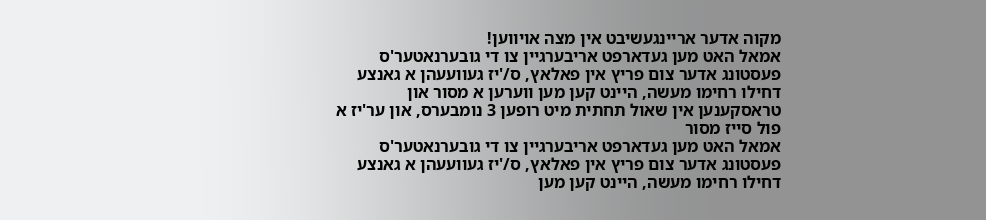מקוה אדער אריינגעשיבט אין מצה אויווען!
אמאל האט מען געדארפט אריבערגיין צו די גובערנאטער'ס פעסטונג אדער צום פריץ אין פאלאץ, ס/'יז געוועעהן א גאנצע דחילו רחימו מעשה, היינט קען מען ווערען א מסור און טראסקענען אין שאול תחתית מיט רופען 3 נומבערס, און ער'יז א פול סייז מסור
אמאל האט מען געדארפט אריבערגיין צו די גובערנאטער'ס פעסטונג אדער צום פריץ אין פאלאץ, ס/'יז געוועעהן א גאנצע דחילו רחימו מעשה, היינט קען מען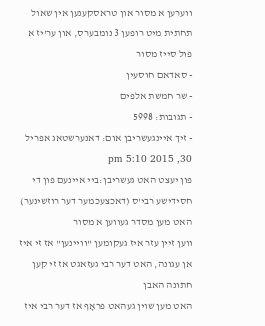ווערען א מסור און טראסקענען אין שאול תחתית מיט רופען 3 נומבערס, און ער'יז א פול סייז מסור
- סאדאם חוסעין
- שר חמשת אלפים
- תגובות: 5998
- זיך איינגעשריבן אום: דאנערשטאג אפריל 30, 2015 5:10 pm
פון יעצט האט געשריבן:ביי איינעם פון די חסידישע רבי'ס (דאכצעכמער דער רוזשינער) האט מען מסדר געווען א מסור
ווען זיין עזר איז געקומען "וויינען" אז זי איז אן עגונה, האט דער רבי געזאגט אז זי קען חתונה האבן
האט מען שוין געהאט פראָף אז דער רבי איז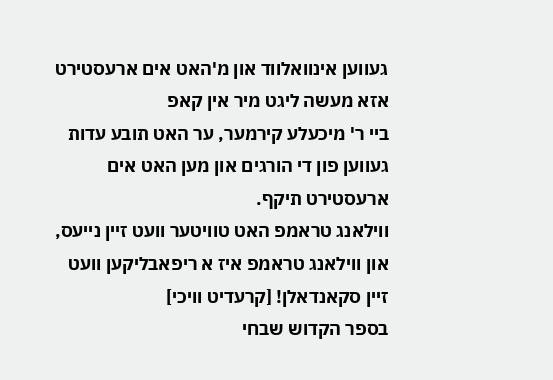געווען אינוואלווד און מ'האט אים ארעסטירט
אזא מעשה ליגט מיר אין קאפ
ביי ר' מיכעלע קירמער, ער האט תובע עדות געווען פון די הורגים און מען האט אים ארעסטירט תיקף.
ווילאנג טראמפ האט טוויטער וועט זיין נייעס, און ווילאנג טראמפ איז א ריפאבליקען וועט זיין סקאנדאלן! [קרעדיט וויכי]
בספר הקדוש שבחי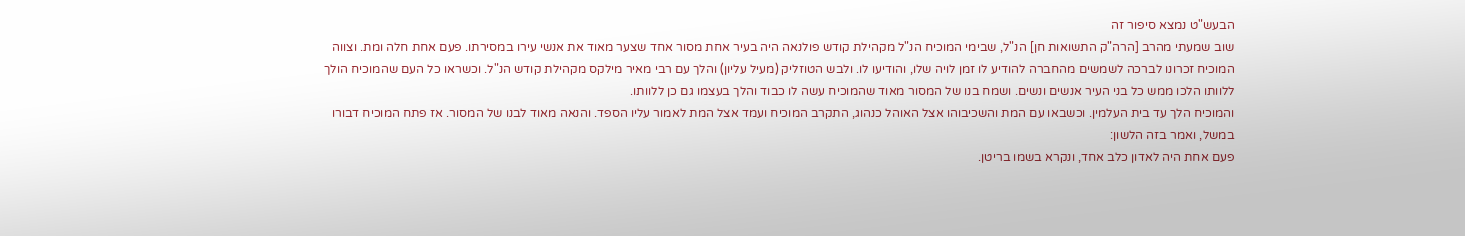הבעש"ט נמצא סיפור זה
שוב שמעתי מהרב [הרה"ק התשואות חן] הנ"ל, שבימי המוכיח הנ"ל מקהילת קודש פולנאה היה בעיר אחת מסור אחד שצער מאוד את אנשי עירו במסירתו. פעם אחת חלה ומת. וצווה המוכיח זכרונו לברכה לשמשים מהחברה להודיע לו זמן לויה שלו, והודיעו לו. ולבש הטוזליק (מעיל עליון) והלך עם רבי מאיר מילקס מקהילת קודש הנ"ל. וכשראו כל העם שהמוכיח הולך ללוותו הלכו ממש כל בני העיר אנשים ונשים. ושמח בנו של המסור מאוד שהמוכיח עשה לו כבוד והלך בעצמו גם כן ללוותו.
והמוכיח הלך עד בית העלמין. וכשבאו עם המת והשכיבוהו אצל האוהל כנהוג, התקרב המוכיח ועמד אצל המת לאמור עליו הספד. והנאה מאוד לבנו של המסור. אז פתח המוכיח דבורו במשל, ואמר בזה הלשון:
פעם אחת היה לאדון כלב אחד, ונקרא בשמו בריטן.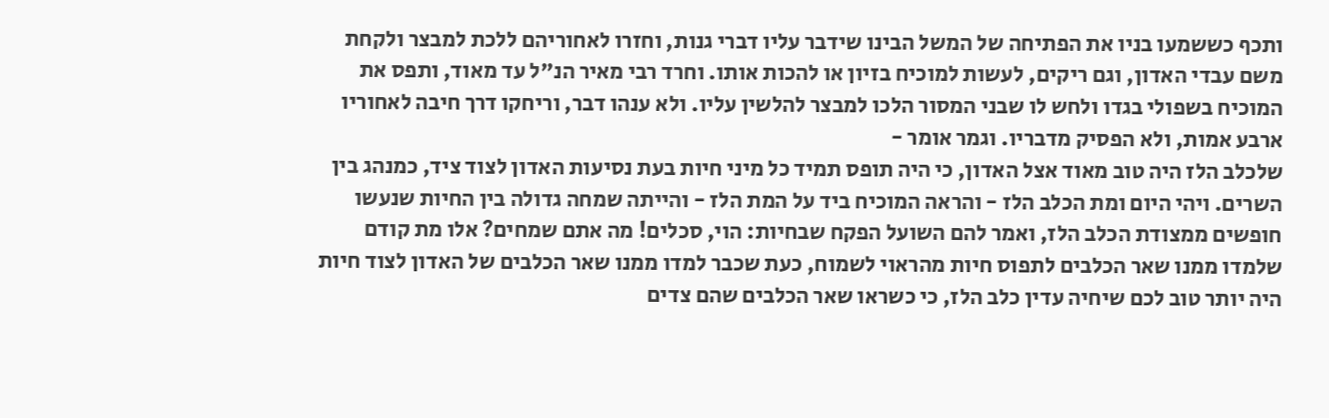ותכף כששמעו בניו את הפתיחה של המשל הבינו שידבר עליו דברי גנות, וחזרו לאחוריהם ללכת למבצר ולקחת משם עבדי האדון, וגם ריקים, לעשות למוכיח בזיון או להכות אותו. וחרד רבי מאיר הנ"ל עד מאוד, ותפס את המוכיח בשפולי בגדו ולחש לו שבני המסור הלכו למבצר להלשין עליו. ולא ענהו דבר, וריחקו דרך חיבה לאחוריו ארבע אמות, ולא הפסיק מדבריו. וגמר אומר -
שלכלב הלז היה טוב מאוד אצל האדון, כי היה תופס תמיד כל מיני חיות בעת נסיעות האדון לצוד ציד, כמנהג בין השרים. ויהי היום ומת הכלב הלז - והראה המוכיח ביד על המת הלז - והייתה שמחה גדולה בין החיות שנעשו חופשים ממצודת הכלב הלז, ואמר להם השועל הפקח שבחיות: הוי, סכלים! מה אתם שמחים? אלו מת קודם שלמדו ממנו שאר הכלבים לתפוס חיות מהראוי לשמוח, כעת שכבר למדו ממנו שאר הכלבים של האדון לצוד חיות היה יותר טוב לכם שיחיה עדין כלב הלז, כי כשראו שאר הכלבים שהם צדים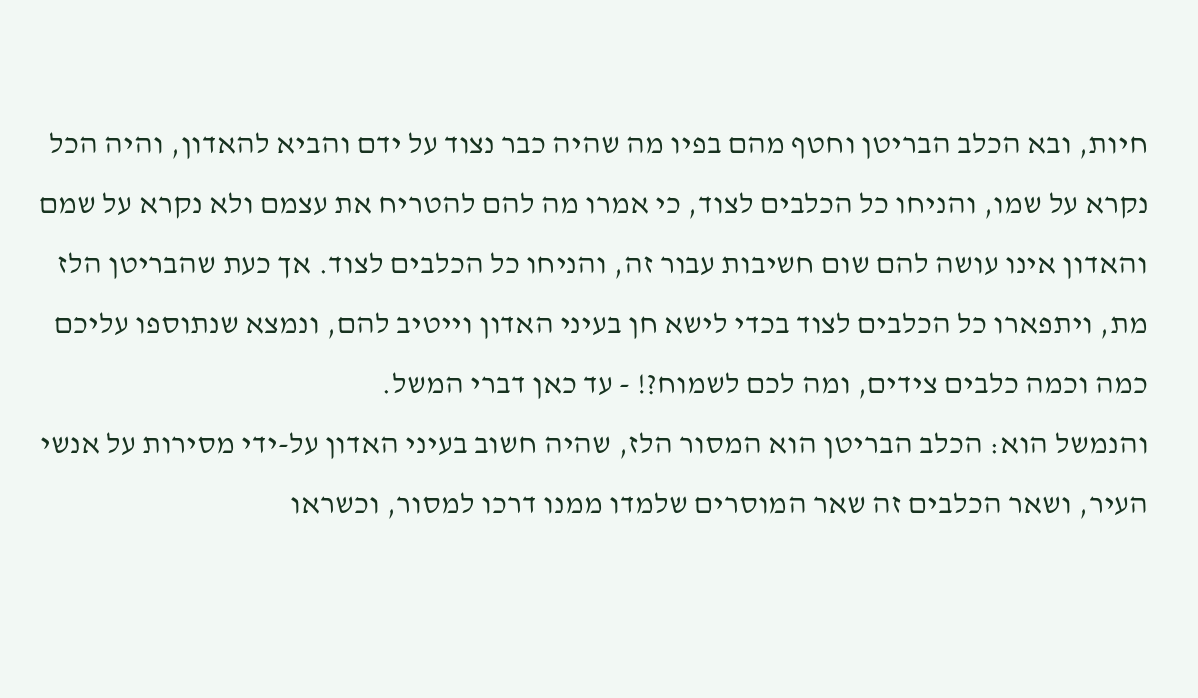חיות, ובא הכלב הבריטן וחטף מהם בפיו מה שהיה כבר נצוד על ידם והביא להאדון, והיה הכל נקרא על שמו, והניחו כל הכלבים לצוד, כי אמרו מה להם להטריח את עצמם ולא נקרא על שמם והאדון אינו עושה להם שום חשיבות עבור זה, והניחו כל הכלבים לצוד. אך כעת שהבריטן הלז מת, ויתפארו כל הכלבים לצוד בכדי לישא חן בעיני האדון וייטיב להם, ונמצא שנתוספו עליכם כמה וכמה כלבים צידים, ומה לכם לשמוח?! - עד כאן דברי המשל.
והנמשל הוא: הכלב הבריטן הוא המסור הלז, שהיה חשוב בעיני האדון על-ידי מסירות על אנשי העיר, ושאר הכלבים זה שאר המוסרים שלמדו ממנו דרכו למסור, וכשראו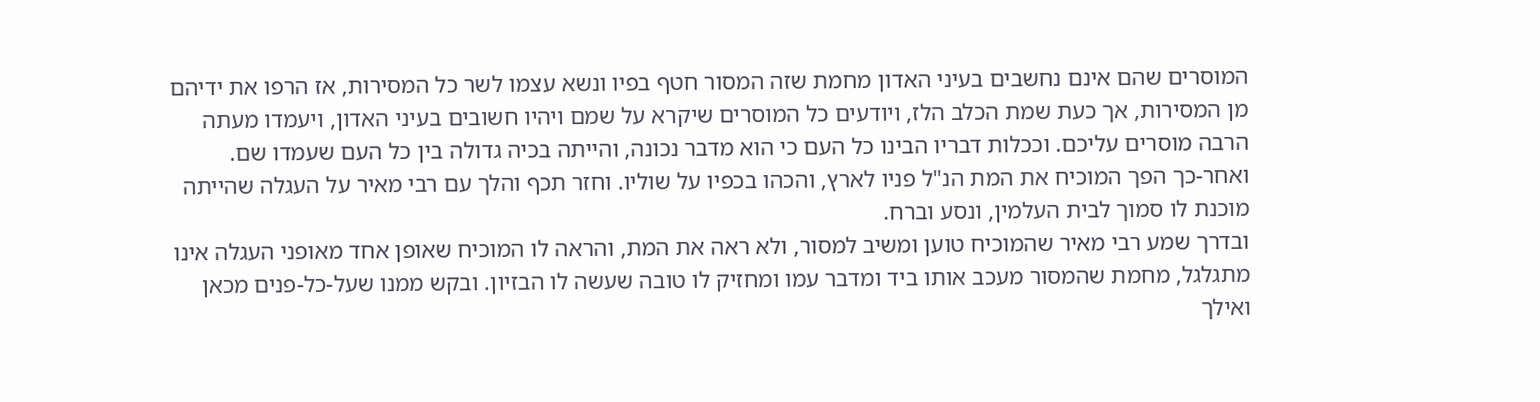המוסרים שהם אינם נחשבים בעיני האדון מחמת שזה המסור חטף בפיו ונשא עצמו לשר כל המסירות, אז הרפו את ידיהם מן המסירות, אך כעת שמת הכלב הלז, ויודעים כל המוסרים שיקרא על שמם ויהיו חשובים בעיני האדון, ויעמדו מעתה הרבה מוסרים עליכם. וככלות דבריו הבינו כל העם כי הוא מדבר נכונה, והייתה בכיה גדולה בין כל העם שעמדו שם.
ואחר-כך הפך המוכיח את המת הנ"ל פניו לארץ, והכהו בכפיו על שוליו. וחזר תכף והלך עם רבי מאיר על העגלה שהייתה מוכנת לו סמוך לבית העלמין, ונסע וברח.
ובדרך שמע רבי מאיר שהמוכיח טוען ומשיב למסור, ולא ראה את המת, והראה לו המוכיח שאופן אחד מאופני העגלה אינו מתגלגל, מחמת שהמסור מעכב אותו ביד ומדבר עמו ומחזיק לו טובה שעשה לו הבזיון. ובקש ממנו שעל-כל-פנים מכאן ואילך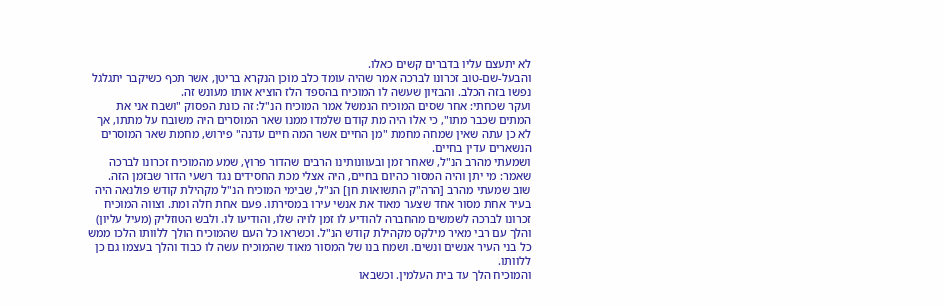לא יתעצם עליו בדברים קשים כאלו.
והבעל-שם-טוב זכרונו לברכה אמר שהיה עומד כלב מוכן הנקרא בריטן, אשר תכף כשיקבר יתגלגל נפשו בזה הכלב. והבזיון שעשה לו המוכיח בהספד הלז הוציא אותו מעונש זה.
ועקר שכחתי: אחר שסים המוכיח הנמשל אמר המוכיח הנ"ל: זה כונת הפסוק "ושבח אני את המתים שכבר מתו", כי אלו היה מת קודם שלמדו ממנו שאר המוסרים היה משובח על מתתו, אך לא כן עתה שאין שמחה מחמת "מן החיים אשר המה חיים עדנה" פירוש, מחמת שאר המוסרים הנשארים עדין בחיים.
ושמעתי מהרב הנ"ל, שאחר זמן ובעוונותינו הרבים שהדור פרוץ, שמע מהמוכיח זכרונו לברכה שאמר: מי יתן והיה המסור כהיום בחיים, היה אצלי מכת החסידים נגד רשעי הדור שבזמן הזה.
שוב שמעתי מהרב [הרה"ק התשואות חן] הנ"ל, שבימי המוכיח הנ"ל מקהילת קודש פולנאה היה בעיר אחת מסור אחד שצער מאוד את אנשי עירו במסירתו. פעם אחת חלה ומת. וצווה המוכיח זכרונו לברכה לשמשים מהחברה להודיע לו זמן לויה שלו, והודיעו לו. ולבש הטוזליק (מעיל עליון) והלך עם רבי מאיר מילקס מקהילת קודש הנ"ל. וכשראו כל העם שהמוכיח הולך ללוותו הלכו ממש כל בני העיר אנשים ונשים. ושמח בנו של המסור מאוד שהמוכיח עשה לו כבוד והלך בעצמו גם כן ללוותו.
והמוכיח הלך עד בית העלמין. וכשבאו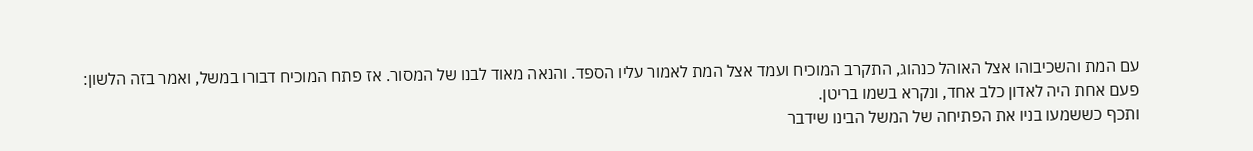עם המת והשכיבוהו אצל האוהל כנהוג, התקרב המוכיח ועמד אצל המת לאמור עליו הספד. והנאה מאוד לבנו של המסור. אז פתח המוכיח דבורו במשל, ואמר בזה הלשון:
פעם אחת היה לאדון כלב אחד, ונקרא בשמו בריטן.
ותכף כששמעו בניו את הפתיחה של המשל הבינו שידבר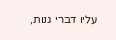עליו דברי גנות,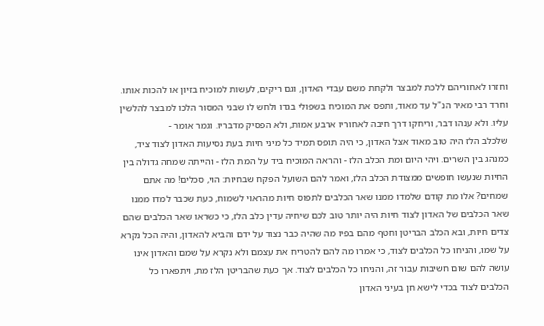וחזרו לאחוריהם ללכת למבצר ולקחת משם עבדי האדון, וגם ריקים, לעשות למוכיח בזיון או להכות אותו. וחרד רבי מאיר הנ"ל עד מאוד, ותפס את המוכיח בשפולי בגדו ולחש לו שבני המסור הלכו למבצר להלשין עליו. ולא ענהו דבר, וריחקו דרך חיבה לאחוריו ארבע אמות, ולא הפסיק מדבריו. וגמר אומר -
שלכלב הלז היה טוב מאוד אצל האדון, כי היה תופס תמיד כל מיני חיות בעת נסיעות האדון לצוד ציד, כמנהג בין השרים. ויהי היום ומת הכלב הלז - והראה המוכיח ביד על המת הלז - והייתה שמחה גדולה בין החיות שנעשו חופשים ממצודת הכלב הלז, ואמר להם השועל הפקח שבחיות: הוי, סכלים! מה אתם שמחים? אלו מת קודם שלמדו ממנו שאר הכלבים לתפוס חיות מהראוי לשמוח, כעת שכבר למדו ממנו שאר הכלבים של האדון לצוד חיות היה יותר טוב לכם שיחיה עדין כלב הלז, כי כשראו שאר הכלבים שהם צדים חיות, ובא הכלב הבריטן וחטף מהם בפיו מה שהיה כבר נצוד על ידם והביא להאדון, והיה הכל נקרא על שמו, והניחו כל הכלבים לצוד, כי אמרו מה להם להטריח את עצמם ולא נקרא על שמם והאדון אינו עושה להם שום חשיבות עבור זה, והניחו כל הכלבים לצוד. אך כעת שהבריטן הלז מת, ויתפארו כל הכלבים לצוד בכדי לישא חן בעיני האדון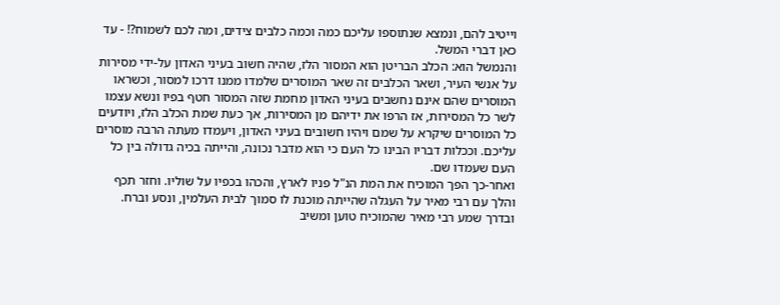וייטיב להם, ונמצא שנתוספו עליכם כמה וכמה כלבים צידים, ומה לכם לשמוח?! - עד כאן דברי המשל.
והנמשל הוא: הכלב הבריטן הוא המסור הלז, שהיה חשוב בעיני האדון על-ידי מסירות על אנשי העיר, ושאר הכלבים זה שאר המוסרים שלמדו ממנו דרכו למסור, וכשראו המוסרים שהם אינם נחשבים בעיני האדון מחמת שזה המסור חטף בפיו ונשא עצמו לשר כל המסירות, אז הרפו את ידיהם מן המסירות, אך כעת שמת הכלב הלז, ויודעים כל המוסרים שיקרא על שמם ויהיו חשובים בעיני האדון, ויעמדו מעתה הרבה מוסרים עליכם. וככלות דבריו הבינו כל העם כי הוא מדבר נכונה, והייתה בכיה גדולה בין כל העם שעמדו שם.
ואחר-כך הפך המוכיח את המת הנ"ל פניו לארץ, והכהו בכפיו על שוליו. וחזר תכף והלך עם רבי מאיר על העגלה שהייתה מוכנת לו סמוך לבית העלמין, ונסע וברח.
ובדרך שמע רבי מאיר שהמוכיח טוען ומשיב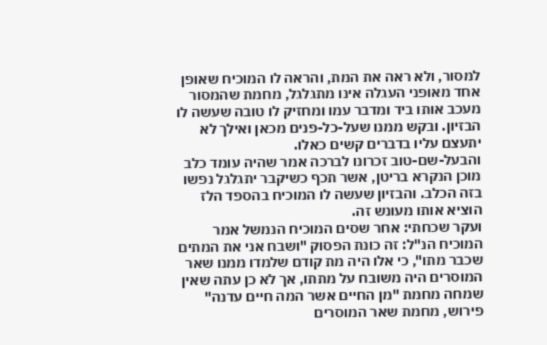למסור, ולא ראה את המת, והראה לו המוכיח שאופן אחד מאופני העגלה אינו מתגלגל, מחמת שהמסור מעכב אותו ביד ומדבר עמו ומחזיק לו טובה שעשה לו הבזיון. ובקש ממנו שעל-כל-פנים מכאן ואילך לא יתעצם עליו בדברים קשים כאלו.
והבעל-שם-טוב זכרונו לברכה אמר שהיה עומד כלב מוכן הנקרא בריטן, אשר תכף כשיקבר יתגלגל נפשו בזה הכלב. והבזיון שעשה לו המוכיח בהספד הלז הוציא אותו מעונש זה.
ועקר שכחתי: אחר שסים המוכיח הנמשל אמר המוכיח הנ"ל: זה כונת הפסוק "ושבח אני את המתים שכבר מתו", כי אלו היה מת קודם שלמדו ממנו שאר המוסרים היה משובח על מתתו, אך לא כן עתה שאין שמחה מחמת "מן החיים אשר המה חיים עדנה" פירוש, מחמת שאר המוסרים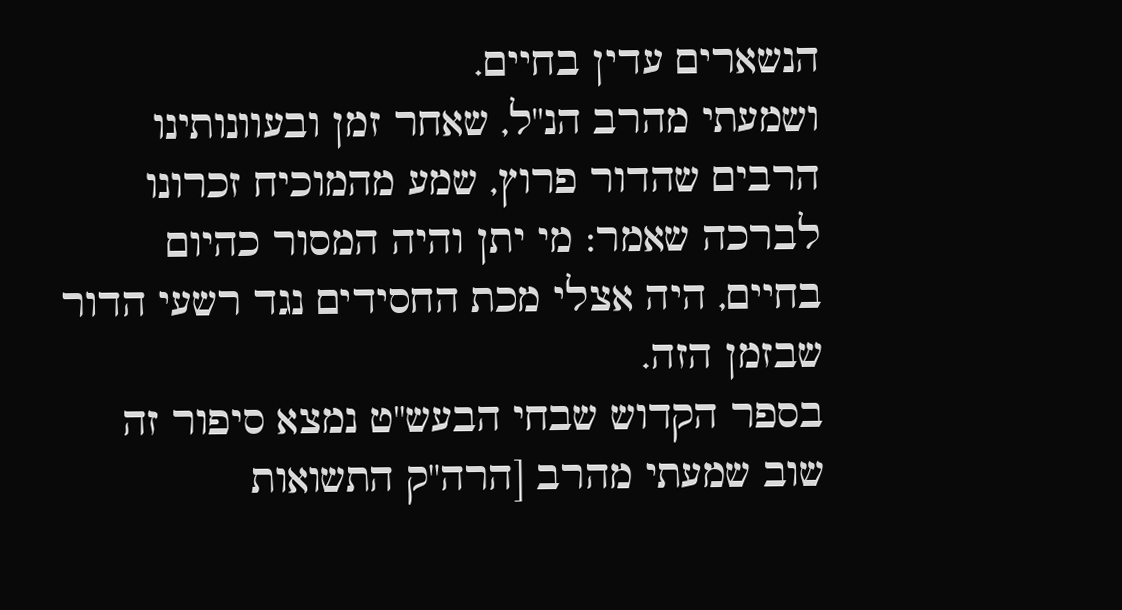הנשארים עדין בחיים.
ושמעתי מהרב הנ"ל, שאחר זמן ובעוונותינו הרבים שהדור פרוץ, שמע מהמוכיח זכרונו לברכה שאמר: מי יתן והיה המסור כהיום בחיים, היה אצלי מכת החסידים נגד רשעי הדור שבזמן הזה.
בספר הקדוש שבחי הבעש"ט נמצא סיפור זה
שוב שמעתי מהרב [הרה"ק התשואות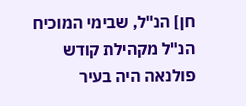חן] הנ"ל, שבימי המוכיח הנ"ל מקהילת קודש פולנאה היה בעיר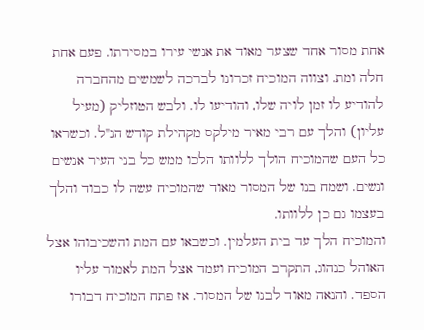אחת מסור אחד שצער מאוד את אנשי עירו במסירתו. פעם אחת חלה ומת. וצווה המוכיח זכרונו לברכה לשמשים מהחברה להודיע לו זמן לויה שלו, והודיעו לו. ולבש הטוזליק (מעיל עליון) והלך עם רבי מאיר מילקס מקהילת קודש הנ"ל. וכשראו כל העם שהמוכיח הולך ללוותו הלכו ממש כל בני העיר אנשים ונשים. ושמח בנו של המסור מאוד שהמוכיח עשה לו כבוד והלך בעצמו גם כן ללוותו.
והמוכיח הלך עד בית העלמין. וכשבאו עם המת והשכיבוהו אצל האוהל כנהוג, התקרב המוכיח ועמד אצל המת לאמור עליו הספד. והנאה מאוד לבנו של המסור. אז פתח המוכיח דבורו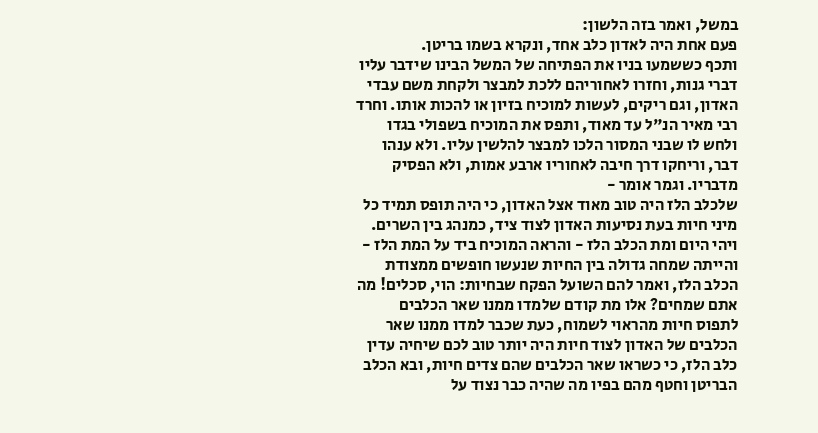במשל, ואמר בזה הלשון:
פעם אחת היה לאדון כלב אחד, ונקרא בשמו בריטן.
ותכף כששמעו בניו את הפתיחה של המשל הבינו שידבר עליו דברי גנות, וחזרו לאחוריהם ללכת למבצר ולקחת משם עבדי האדון, וגם ריקים, לעשות למוכיח בזיון או להכות אותו. וחרד רבי מאיר הנ"ל עד מאוד, ותפס את המוכיח בשפולי בגדו ולחש לו שבני המסור הלכו למבצר להלשין עליו. ולא ענהו דבר, וריחקו דרך חיבה לאחוריו ארבע אמות, ולא הפסיק מדבריו. וגמר אומר -
שלכלב הלז היה טוב מאוד אצל האדון, כי היה תופס תמיד כל מיני חיות בעת נסיעות האדון לצוד ציד, כמנהג בין השרים. ויהי היום ומת הכלב הלז - והראה המוכיח ביד על המת הלז - והייתה שמחה גדולה בין החיות שנעשו חופשים ממצודת הכלב הלז, ואמר להם השועל הפקח שבחיות: הוי, סכלים! מה אתם שמחים? אלו מת קודם שלמדו ממנו שאר הכלבים לתפוס חיות מהראוי לשמוח, כעת שכבר למדו ממנו שאר הכלבים של האדון לצוד חיות היה יותר טוב לכם שיחיה עדין כלב הלז, כי כשראו שאר הכלבים שהם צדים חיות, ובא הכלב הבריטן וחטף מהם בפיו מה שהיה כבר נצוד על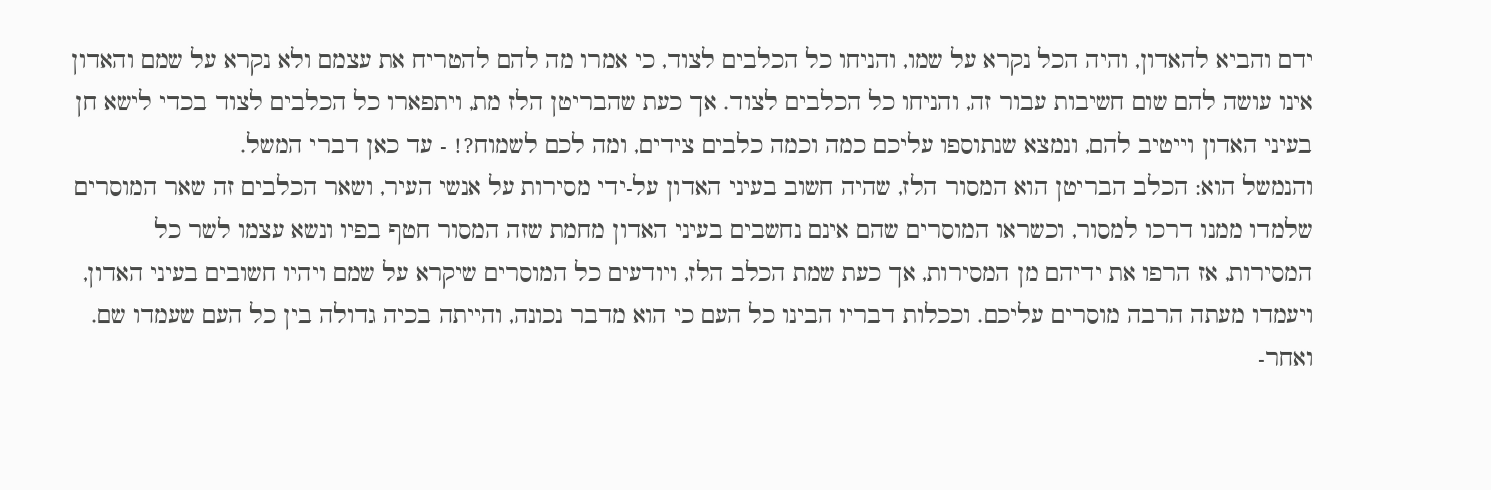ידם והביא להאדון, והיה הכל נקרא על שמו, והניחו כל הכלבים לצוד, כי אמרו מה להם להטריח את עצמם ולא נקרא על שמם והאדון אינו עושה להם שום חשיבות עבור זה, והניחו כל הכלבים לצוד. אך כעת שהבריטן הלז מת, ויתפארו כל הכלבים לצוד בכדי לישא חן בעיני האדון וייטיב להם, ונמצא שנתוספו עליכם כמה וכמה כלבים צידים, ומה לכם לשמוח?! - עד כאן דברי המשל.
והנמשל הוא: הכלב הבריטן הוא המסור הלז, שהיה חשוב בעיני האדון על-ידי מסירות על אנשי העיר, ושאר הכלבים זה שאר המוסרים שלמדו ממנו דרכו למסור, וכשראו המוסרים שהם אינם נחשבים בעיני האדון מחמת שזה המסור חטף בפיו ונשא עצמו לשר כל המסירות, אז הרפו את ידיהם מן המסירות, אך כעת שמת הכלב הלז, ויודעים כל המוסרים שיקרא על שמם ויהיו חשובים בעיני האדון, ויעמדו מעתה הרבה מוסרים עליכם. וככלות דבריו הבינו כל העם כי הוא מדבר נכונה, והייתה בכיה גדולה בין כל העם שעמדו שם.
ואחר-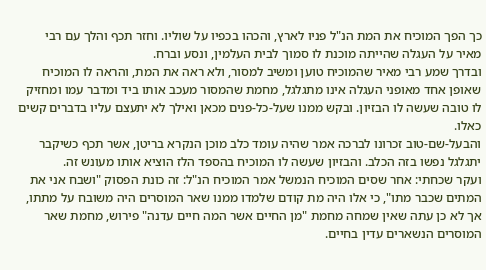כך הפך המוכיח את המת הנ"ל פניו לארץ, והכהו בכפיו על שוליו. וחזר תכף והלך עם רבי מאיר על העגלה שהייתה מוכנת לו סמוך לבית העלמין, ונסע וברח.
ובדרך שמע רבי מאיר שהמוכיח טוען ומשיב למסור, ולא ראה את המת, והראה לו המוכיח שאופן אחד מאופני העגלה אינו מתגלגל, מחמת שהמסור מעכב אותו ביד ומדבר עמו ומחזיק לו טובה שעשה לו הבזיון. ובקש ממנו שעל-כל-פנים מכאן ואילך לא יתעצם עליו בדברים קשים כאלו.
והבעל-שם-טוב זכרונו לברכה אמר שהיה עומד כלב מוכן הנקרא בריטן, אשר תכף כשיקבר יתגלגל נפשו בזה הכלב. והבזיון שעשה לו המוכיח בהספד הלז הוציא אותו מעונש זה.
ועקר שכחתי: אחר שסים המוכיח הנמשל אמר המוכיח הנ"ל: זה כונת הפסוק "ושבח אני את המתים שכבר מתו", כי אלו היה מת קודם שלמדו ממנו שאר המוסרים היה משובח על מתתו, אך לא כן עתה שאין שמחה מחמת "מן החיים אשר המה חיים עדנה" פירוש, מחמת שאר המוסרים הנשארים עדין בחיים.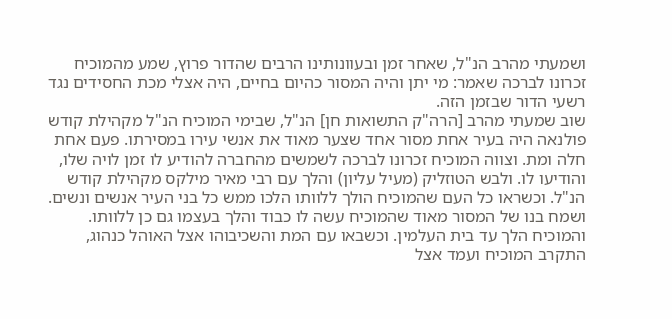ושמעתי מהרב הנ"ל, שאחר זמן ובעוונותינו הרבים שהדור פרוץ, שמע מהמוכיח זכרונו לברכה שאמר: מי יתן והיה המסור כהיום בחיים, היה אצלי מכת החסידים נגד רשעי הדור שבזמן הזה.
שוב שמעתי מהרב [הרה"ק התשואות חן] הנ"ל, שבימי המוכיח הנ"ל מקהילת קודש פולנאה היה בעיר אחת מסור אחד שצער מאוד את אנשי עירו במסירתו. פעם אחת חלה ומת. וצווה המוכיח זכרונו לברכה לשמשים מהחברה להודיע לו זמן לויה שלו, והודיעו לו. ולבש הטוזליק (מעיל עליון) והלך עם רבי מאיר מילקס מקהילת קודש הנ"ל. וכשראו כל העם שהמוכיח הולך ללוותו הלכו ממש כל בני העיר אנשים ונשים. ושמח בנו של המסור מאוד שהמוכיח עשה לו כבוד והלך בעצמו גם כן ללוותו.
והמוכיח הלך עד בית העלמין. וכשבאו עם המת והשכיבוהו אצל האוהל כנהוג, התקרב המוכיח ועמד אצל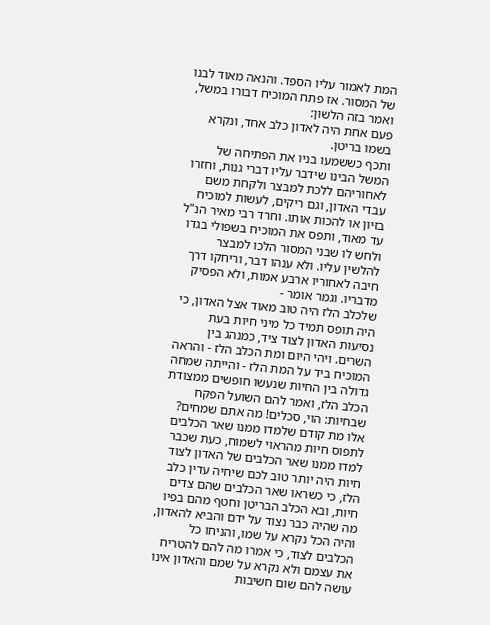המת לאמור עליו הספד. והנאה מאוד לבנו של המסור. אז פתח המוכיח דבורו במשל, ואמר בזה הלשון:
פעם אחת היה לאדון כלב אחד, ונקרא בשמו בריטן.
ותכף כששמעו בניו את הפתיחה של המשל הבינו שידבר עליו דברי גנות, וחזרו לאחוריהם ללכת למבצר ולקחת משם עבדי האדון, וגם ריקים, לעשות למוכיח בזיון או להכות אותו. וחרד רבי מאיר הנ"ל עד מאוד, ותפס את המוכיח בשפולי בגדו ולחש לו שבני המסור הלכו למבצר להלשין עליו. ולא ענהו דבר, וריחקו דרך חיבה לאחוריו ארבע אמות, ולא הפסיק מדבריו. וגמר אומר -
שלכלב הלז היה טוב מאוד אצל האדון, כי היה תופס תמיד כל מיני חיות בעת נסיעות האדון לצוד ציד, כמנהג בין השרים. ויהי היום ומת הכלב הלז - והראה המוכיח ביד על המת הלז - והייתה שמחה גדולה בין החיות שנעשו חופשים ממצודת הכלב הלז, ואמר להם השועל הפקח שבחיות: הוי, סכלים! מה אתם שמחים? אלו מת קודם שלמדו ממנו שאר הכלבים לתפוס חיות מהראוי לשמוח, כעת שכבר למדו ממנו שאר הכלבים של האדון לצוד חיות היה יותר טוב לכם שיחיה עדין כלב הלז, כי כשראו שאר הכלבים שהם צדים חיות, ובא הכלב הבריטן וחטף מהם בפיו מה שהיה כבר נצוד על ידם והביא להאדון, והיה הכל נקרא על שמו, והניחו כל הכלבים לצוד, כי אמרו מה להם להטריח את עצמם ולא נקרא על שמם והאדון אינו עושה להם שום חשיבות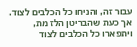עבור זה, והניחו כל הכלבים לצוד. אך כעת שהבריטן הלז מת, ויתפארו כל הכלבים לצוד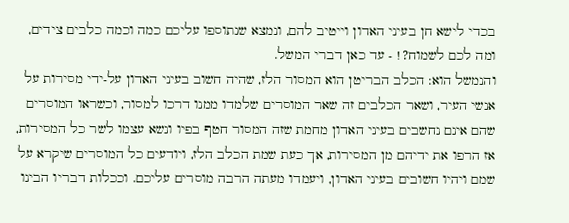בכדי לישא חן בעיני האדון וייטיב להם, ונמצא שנתוספו עליכם כמה וכמה כלבים צידים, ומה לכם לשמוח?! - עד כאן דברי המשל.
והנמשל הוא: הכלב הבריטן הוא המסור הלז, שהיה חשוב בעיני האדון על-ידי מסירות על אנשי העיר, ושאר הכלבים זה שאר המוסרים שלמדו ממנו דרכו למסור, וכשראו המוסרים שהם אינם נחשבים בעיני האדון מחמת שזה המסור חטף בפיו ונשא עצמו לשר כל המסירות, אז הרפו את ידיהם מן המסירות, אך כעת שמת הכלב הלז, ויודעים כל המוסרים שיקרא על שמם ויהיו חשובים בעיני האדון, ויעמדו מעתה הרבה מוסרים עליכם. וככלות דבריו הבינו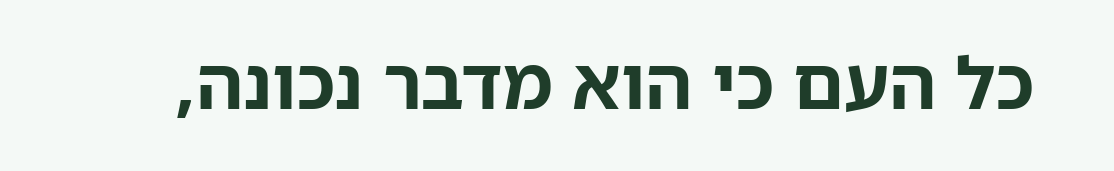כל העם כי הוא מדבר נכונה,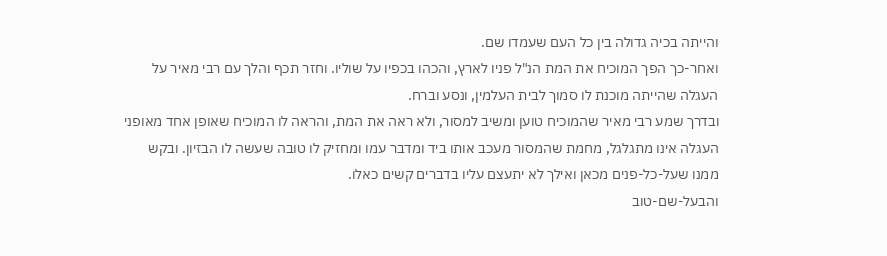והייתה בכיה גדולה בין כל העם שעמדו שם.
ואחר-כך הפך המוכיח את המת הנ"ל פניו לארץ, והכהו בכפיו על שוליו. וחזר תכף והלך עם רבי מאיר על העגלה שהייתה מוכנת לו סמוך לבית העלמין, ונסע וברח.
ובדרך שמע רבי מאיר שהמוכיח טוען ומשיב למסור, ולא ראה את המת, והראה לו המוכיח שאופן אחד מאופני העגלה אינו מתגלגל, מחמת שהמסור מעכב אותו ביד ומדבר עמו ומחזיק לו טובה שעשה לו הבזיון. ובקש ממנו שעל-כל-פנים מכאן ואילך לא יתעצם עליו בדברים קשים כאלו.
והבעל-שם-טוב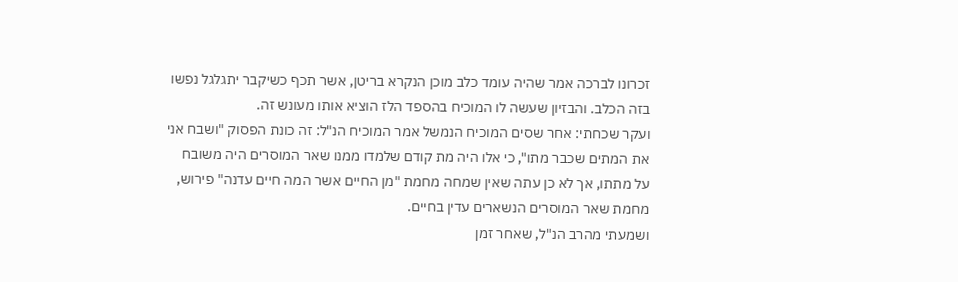זכרונו לברכה אמר שהיה עומד כלב מוכן הנקרא בריטן, אשר תכף כשיקבר יתגלגל נפשו בזה הכלב. והבזיון שעשה לו המוכיח בהספד הלז הוציא אותו מעונש זה.
ועקר שכחתי: אחר שסים המוכיח הנמשל אמר המוכיח הנ"ל: זה כונת הפסוק "ושבח אני את המתים שכבר מתו", כי אלו היה מת קודם שלמדו ממנו שאר המוסרים היה משובח על מתתו, אך לא כן עתה שאין שמחה מחמת "מן החיים אשר המה חיים עדנה" פירוש, מחמת שאר המוסרים הנשארים עדין בחיים.
ושמעתי מהרב הנ"ל, שאחר זמן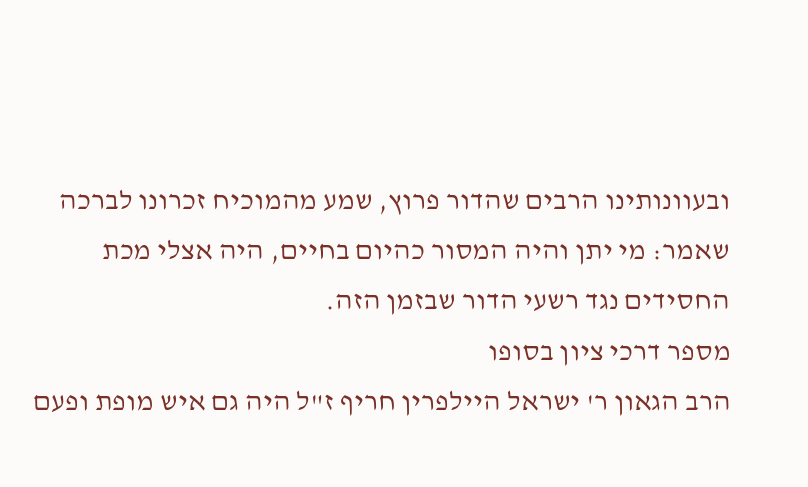ובעוונותינו הרבים שהדור פרוץ, שמע מהמוכיח זכרונו לברכה שאמר: מי יתן והיה המסור כהיום בחיים, היה אצלי מכת החסידים נגד רשעי הדור שבזמן הזה.
מספר דרכי ציון בסופו
הרב הגאון ר' ישראל היילפרין חריף ז"ל היה גם איש מופת ופעם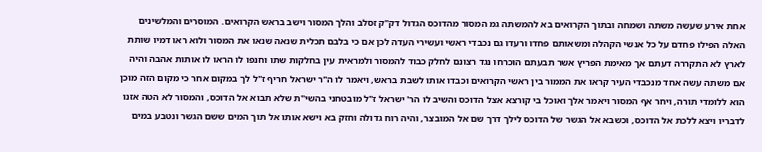אחת אירע שעשה משתה ושמחה ובתוך הקרואים בא להמשתה גמ המסור מהדוכס הגדול דק"ק זסלב והלך המסור וישב בראש הקרואים. המוסרים והמלשינים האלה הפילו פחדם על כל אנשי הקהלה ומשאותם פחדו ורעדו גם נכבדי ראשי ועשירי העדה לכן אם כי בלבם תכלית שנאה שנאו את המסור ולוא ראו דמיו שותת לארץ לא התקררה דעתם אך מאימת הפריץ אשר תבעתם הוכרחו נגד רצונם לחלק כבוד להמסור ולמראית עין בחלקות שתו וחנפו לו הראו לו אותות אהבה והיה אם משתה עשה אחד מנכבדי העיר קראו את הממור בין ראשי הקרואים וכבדו אותו לשבת בראש, ויאמר לו ה"ר ישראל חריף ז"ל לך במקום אחר כי מקום הזה מוכן הוא ללומדי תורה, ויחר אף המסור ויאמר אלך ואוכל בי קורצא אצל הדוכס והשיב לו הר' ישראל ז"ל מובטחני בהשי"ת שלא תבוא אל הדוכס, והמסור לא הטה אזנו לדבריו ויצא ללכת אל הדוכס, וכשבא אל הגשר של הדוכס לילך דרך שם אל המובצר, והיה רוח גדולה וחזק בא וישא אותו אל תוך המים ששם הגשר ונטבע במים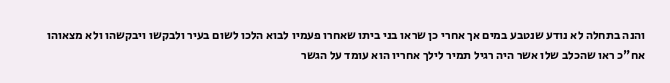והנה בתחלה לא נודע שנטבע במים אך אחרי כן שראו בני ביתו שאחרו פעמיו לבוא הלכו לשום בעיר ולבקשו ויבקשהו ולא מצאוהו אח"כ ראו שהכלב שלו אשר היה רגיל תמיר לילך אחריו הוא עומד על הגשר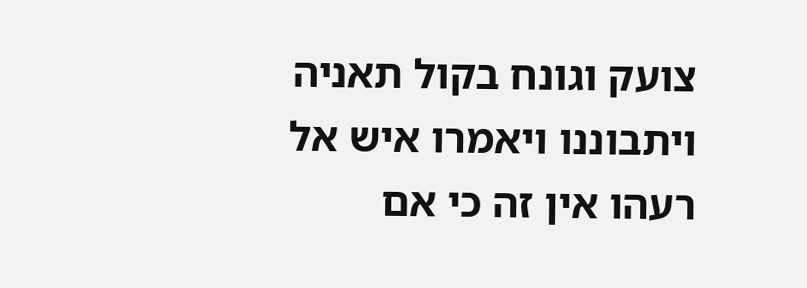צועק וגונח בקול תאניה ויתבוננו ויאמרו איש אל רעהו אין זה כי אם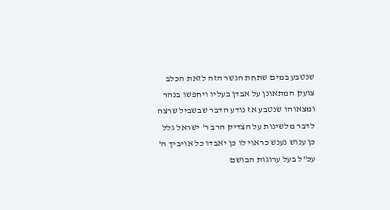שנטבע במים שתחת הגשר הזה לזאת הכלב צועק המתאונן על אבדן בעליו ויחפשו בנהר ומצאוהו שנטבע אז נודע הדבר שבשביל שרצה לדבר מלשינות על הצדיק הרב ר' ישראל גלל כן ענוש נענש כראוי לו כן יאבדו כל אויביך ה' עכ"ל בעל ערוגות הבושם